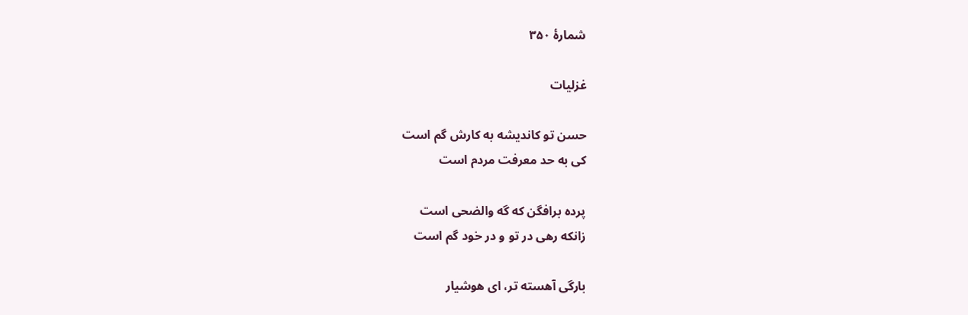شمارهٔ ۳۵۰

غزلیات

حسن تو کاندیشه به کارش گم است
کی به حد معرفت مردم است

پرده برافگن که گه والضحی است
زانکه رهی در تو و در خود گم است

بارگی آهسته تر، ای هوشیار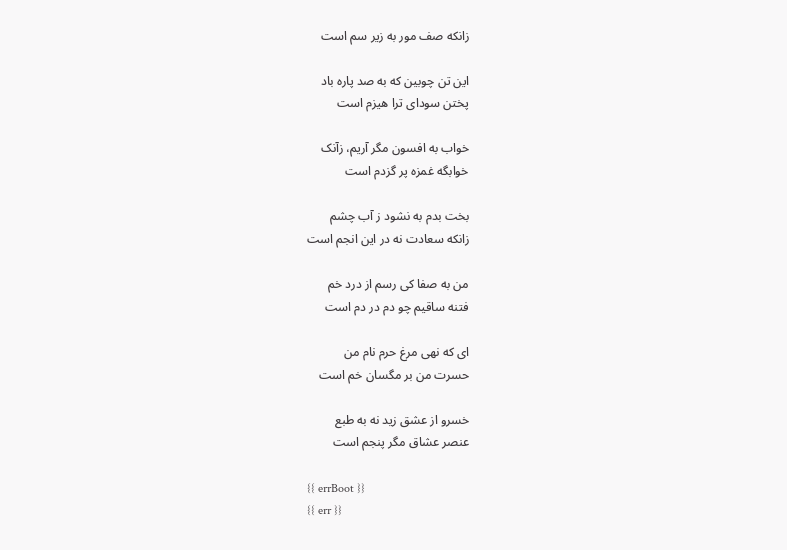زانکه صف مور به زیر سم است

این تن چوبین که به صد پاره باد
پختن سودای ترا هیزم است

خواب به افسون مگر آریم، زآنک
خوابگه غمزه پر گزدم است

بخت بدم به نشود ز آب چشم
زانکه سعادت نه در این انجم است

من به صفا کی رسم از درد خم
فتنه ساقیم چو دم در دم است

ای که نهی مرغ حرم نام من
حسرت من بر مگسان خم است

خسرو از عشق زید نه به طبع
عنصر عشاق مگر پنجم است

{{ errBoot }}
{{ err }}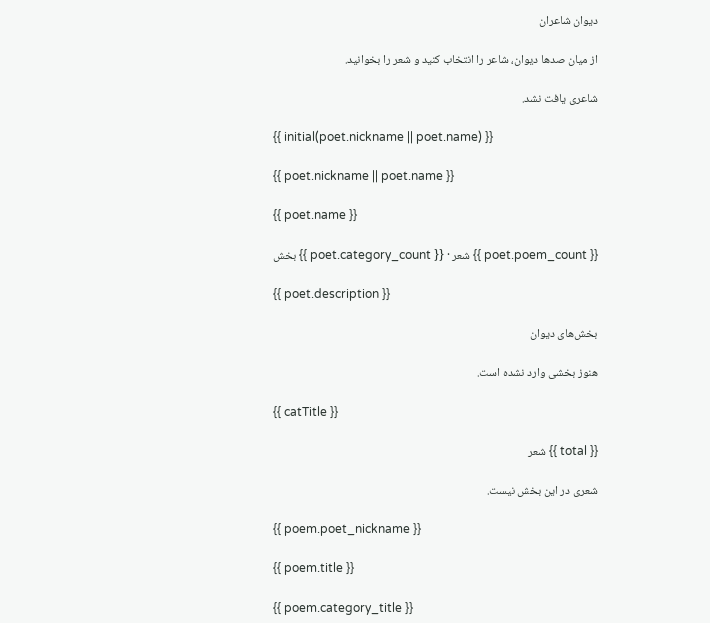دیوان شاعران

از میان صدها دیوان، شاعر را انتخاب کنید و شعر را بخوانید.

شاعری یافت نشد.

{{ initial(poet.nickname || poet.name) }}

{{ poet.nickname || poet.name }}

{{ poet.name }}

{{ poet.poem_count }} شعر · {{ poet.category_count }} بخش

{{ poet.description }}

بخش‌های دیوان

هنوز بخشی وارد نشده است.

{{ catTitle }}

{{ total }} شعر

شعری در این بخش نیست.

{{ poem.poet_nickname }}

{{ poem.title }}

{{ poem.category_title }}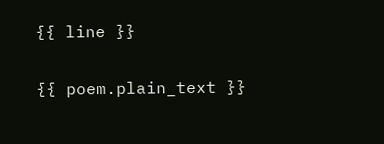{{ line }}

{{ poem.plain_text }}